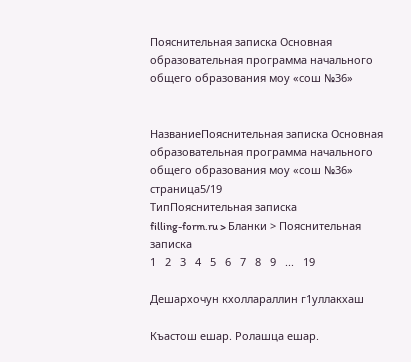Пояснительная записка Основная образовательная программа начального общего образования моу «сош №36»


НазваниеПояснительная записка Основная образовательная программа начального общего образования моу «сош №36»
страница5/19
ТипПояснительная записка
filling-form.ru > Бланки > Пояснительная записка
1   2   3   4   5   6   7   8   9   ...   19

Дешархочун кхоллараллин г1уллакхаш

Къастош ешар. Ролашца ешар.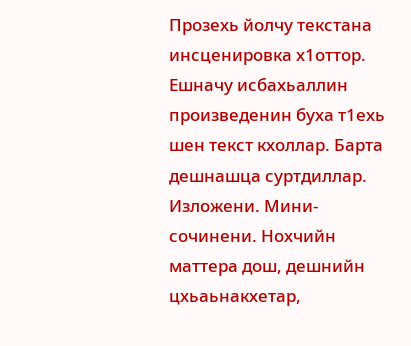Прозехь йолчу текстана инсценировка х1оттор. Ешначу исбахьаллин произведенин буха т1ехь шен текст кхоллар. Барта дешнашца суртдиллар. Изложени. Мини-сочинени. Нохчийн маттера дош, дешнийн цхьаьнакхетар,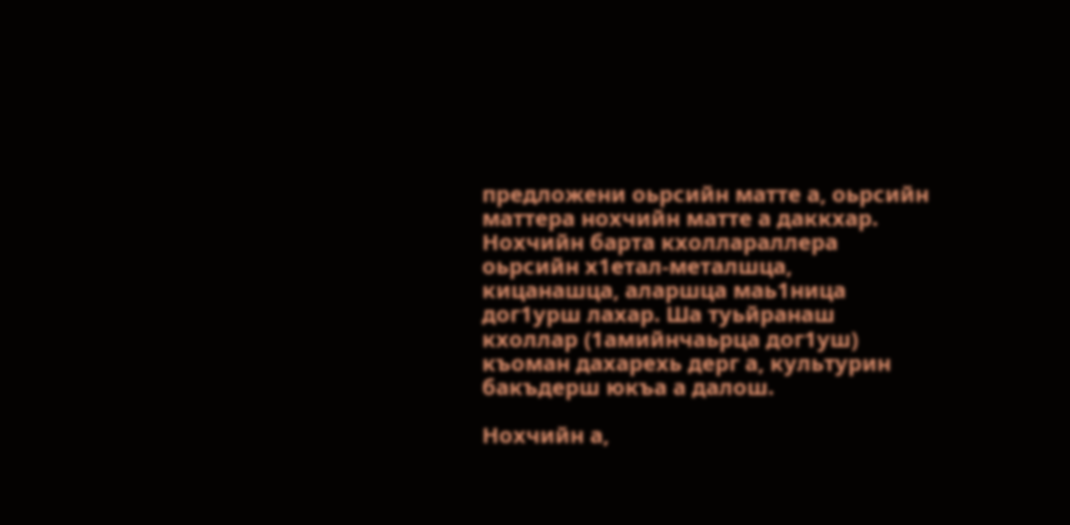предложени оьрсийн матте а, оьрсийн маттера нохчийн матте а даккхар. Нохчийн барта кхоллараллера оьрсийн х1етал-металшца, кицанашца, аларшца маь1ница дог1урш лахар. Ша туьйранаш кхоллар (1амийнчаьрца дог1уш) къоман дахарехь дерг а, культурин бакъдерш юкъа а далош.

Нохчийн а,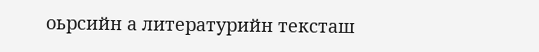оьрсийн а литературийн тексташ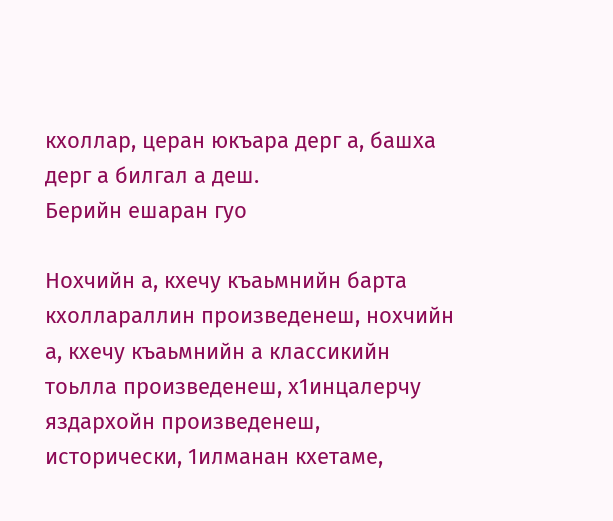кхоллар, церан юкъара дерг а, башха дерг а билгал а деш.
Берийн ешаран гуо

Нохчийн а, кхечу къаьмнийн барта кхоллараллин произведенеш, нохчийн а, кхечу къаьмнийн а классикийн тоьлла произведенеш, х1инцалерчу яздархойн произведенеш, исторически, 1илманан кхетаме,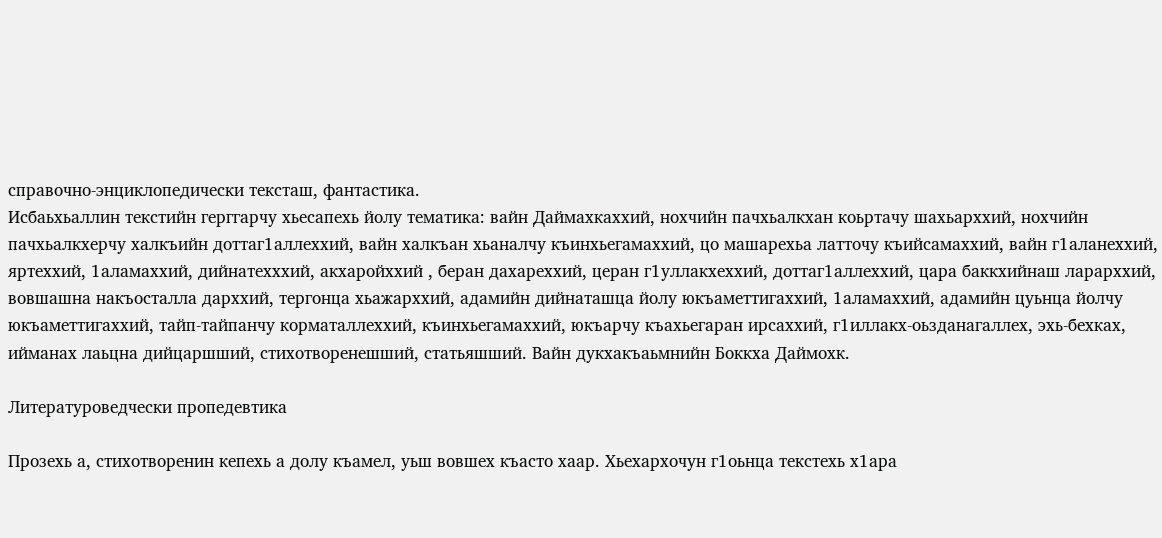справочно-энциклопедически тексташ, фантастика.
Исбаьхьаллин текстийн герггарчу хьесапехь йолу тематика: вайн Даймахкаххий, нохчийн пачхьалкхан коьртачу шахьарххий, нохчийн пачхьалкхерчу халкъийн доттаг1аллеххий, вайн халкъан хьаналчу къинхьегамаххий, цо машарехьа латточу къийсамаххий, вайн г1аланеххий, яртеххий, 1аламаххий, дийнатехххий, акхаройххий , беран дахареххий, церан г1уллакхеххий, доттаг1аллеххий, цара баккхийнаш ларарххий, вовшашна накъосталла дарххий, тергонца хьажарххий, адамийн дийнаташца йолу юкъаметтигаххий, 1аламаххий, адамийн цуьнца йолчу юкъаметтигаххий, тайп-тайпанчу корматаллеххий, къинхьегамаххий, юкъарчу къахьегаран ирсаххий, г1иллакх-оьзданагаллех, эхь-бехках, ийманах лаьцна дийцаршший, стихотворенешший, статьяшший. Вайн дукхакъаьмнийн Боккха Даймохк.

Литературоведчески пропедевтика

Прозехь а, стихотворенин кепехь а долу къамел, уьш вовшех къасто хаар. Хьехархочун г1оьнца текстехь х1ара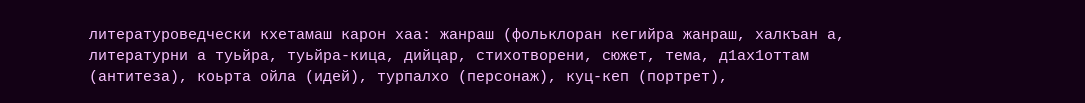литературоведчески кхетамаш карон хаа: жанраш (фольклоран кегийра жанраш, халкъан а, литературни а туьйра, туьйра-кица, дийцар, стихотворени, сюжет, тема, д1ах1оттам (антитеза), коьрта ойла (идей), турпалхо (персонаж), куц-кеп (портрет),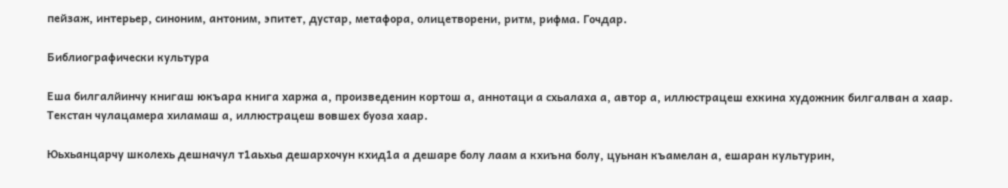пейзаж, интерьер, синоним, антоним, эпитет, дустар, метафора, олицетворени, ритм, рифма. Гочдар.

Библиографически культура

Еша билгалйинчу книгаш юкъара книга харжа а, произведенин кортош а, аннотаци а схьалаха а, автор а, иллюстрацеш ехкина художник билгалван а хаар. Текстан чулацамера хиламаш а, иллюстрацеш вовшех буоза хаар.

Юьхьанцарчу школехь дешначул т1аьхьа дешархочун кхид1а а дешаре болу лаам а кхиъна болу, цуьнан къамелан а, ешаран культурин,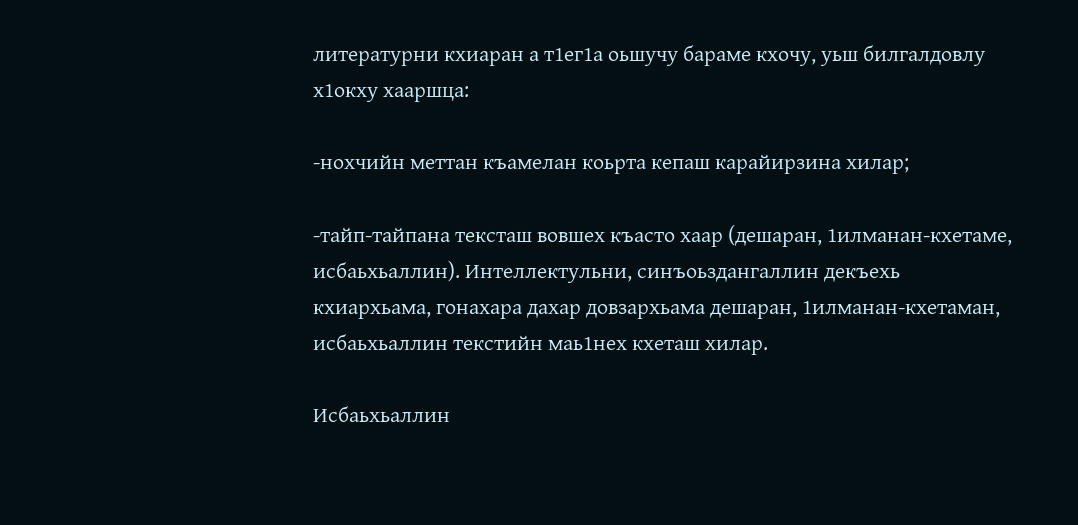литературни кхиаран а т1ег1а оьшучу бараме кхочу, уьш билгалдовлу х1окху хааршца:

-нохчийн меттан къамелан коьрта кепаш карайирзина хилар;

-тайп-тайпана тексташ вовшех къасто хаар (дешаран, 1илманан-кхетаме, исбаьхьаллин). Интеллектульни, синъоьздангаллин декъехь кхиархьама, гонахара дахар довзархьама дешаран, 1илманан-кхетаман, исбаьхьаллин текстийн маь1нех кхеташ хилар.

Исбаьхьаллин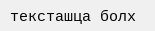тексташца болх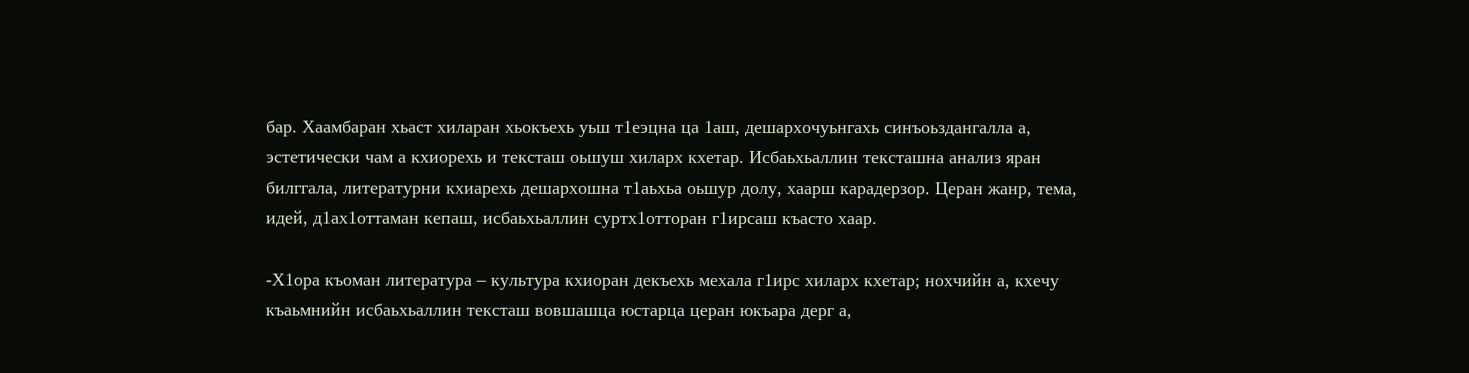бар. Хаамбаран хьаст хиларан хьокъехь уьш т1еэцна ца 1аш, дешархочуьнгахь синъоьздангалла а, эстетически чам а кхиорехь и тексташ оьшуш хиларх кхетар. Исбаьхьаллин тексташна анализ яран билггала, литературни кхиарехь дешархошна т1аьхьа оьшур долу, хаарш карадерзор. Церан жанр, тема, идей, д1ах1оттаман кепаш, исбаьхьаллин суртх1отторан г1ирсаш къасто хаар.

-Х1ора къоман литература – культура кхиоран декъехь мехала г1ирс хиларх кхетар; нохчийн а, кхечу къаьмнийн исбаьхьаллин тексташ вовшашца юстарца церан юкъара дерг а,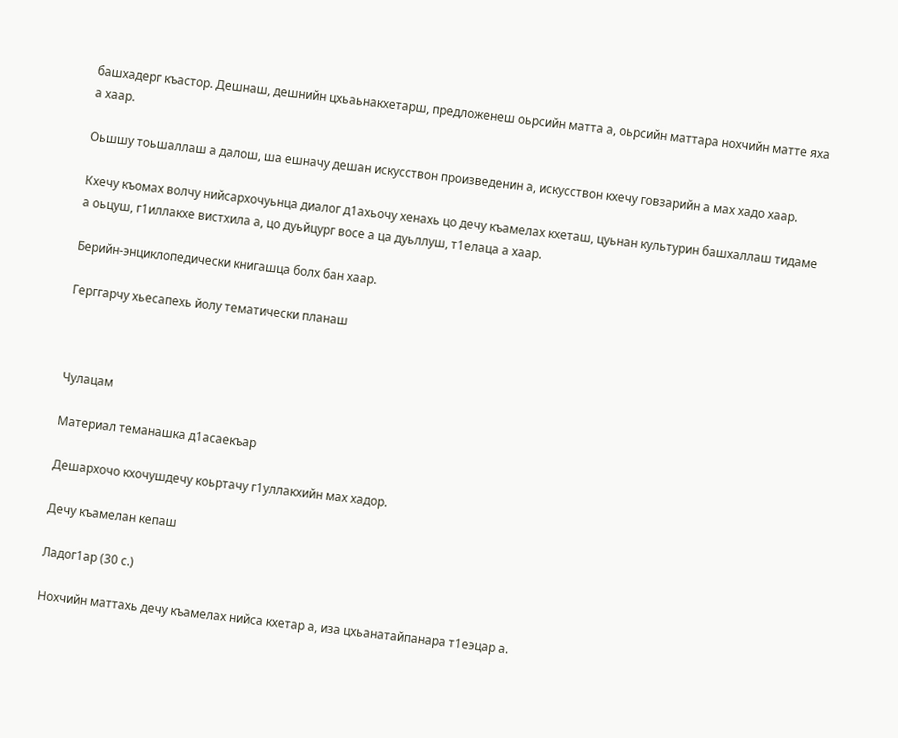башхадерг къастор. Дешнаш, дешнийн цхьаьнакхетарш, предложенеш оьрсийн матта а, оьрсийн маттара нохчийн матте яха а хаар.

Оьшшу тоьшаллаш а далош, ша ешначу дешан искусствон произведенин а, искусствон кхечу говзарийн а мах хадо хаар.

Кхечу къомах волчу нийсархочуьнца диалог д1ахьочу хенахь цо дечу къамелах кхеташ, цуьнан культурин башхаллаш тидаме а оьцуш, г1иллакхе вистхила а, цо дуьйцург восе а ца дуьллуш, т1елаца а хаар.

Берийн-энциклопедически книгашца болх бан хаар.

Герггарчу хьесапехь йолу тематически планаш



Чулацам

Материал теманашка д1асаекъар

Дешархочо кхочушдечу коьртачу г1уллакхийн мах хадор.

Дечу къамелан кепаш

Ладог1ар (30 с.)

Нохчийн маттахь дечу къамелах нийса кхетар а, иза цхьанатайпанара т1еэцар а.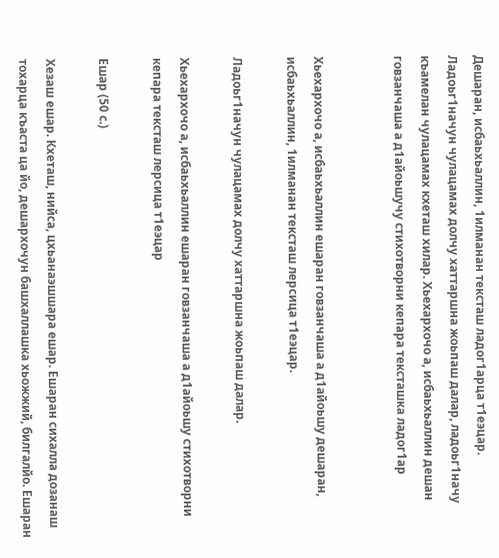Дешаран, исбаьхьаллин, 1илманан тексташ ладог1арца т1еэцар. Ладоьг1начун чулацамах долчу хаттаршна жоьпаш далар, ладоьг1начу къамелан чулацамах кхеташ хилар. Хьехархочо а, исбаьхьаллин дешан говзанчаша а д1айоьшучу стихотворни кепара тексташка ладог1ар


Хьехархочо а, исбаьхьаллин ешаран говзанчаша а д1айоьшу дешаран, исбаьхьаллин, 1илманан тексташ лерсица т1еэцар.

Ладоьг1начун чулацамах долчу хаттаршна жоьпаш далар.

Хьехархочо а, исбаьхьаллин ешаран говзанчаша а д1айоьшу стихотворни кепара тексташ лерсица т1еэцар

Ешар (50 с.)

Хезаш ешар. Кхеташ, нийса, цхьанаэшшара ешар. Ешаран сихалла дозанаш тохарца къаста ца йо, дешархочун башхаллашка хьожжий, билгалйо. Ешаран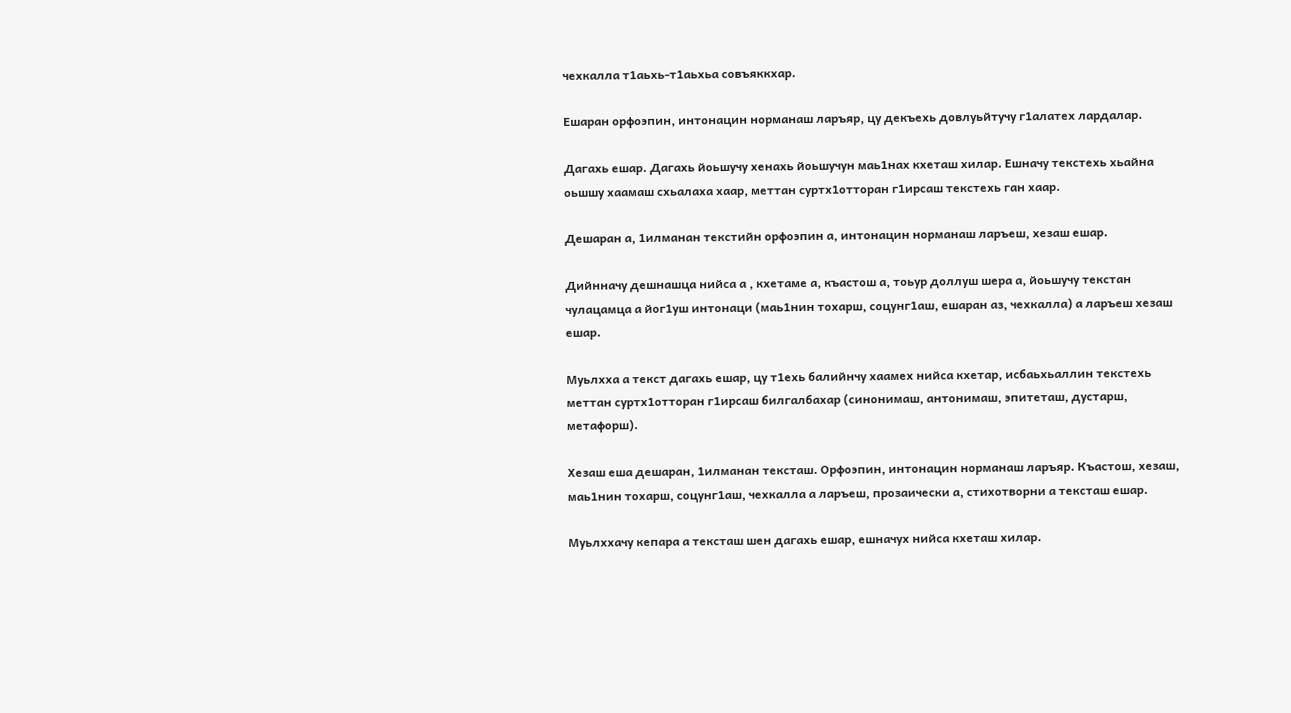чехкалла т1аьхь-т1аьхьа совъяккхар.

Ешаран орфоэпин, интонацин норманаш ларъяр, цу декъехь довлуьйтучу г1алатех лардалар.

Дагахь ешар. Дагахь йоьшучу хенахь йоьшучун маь1нах кхеташ хилар. Ешначу текстехь хьайна оьшшу хаамаш схьалаха хаар, меттан суртх1отторан г1ирсаш текстехь ган хаар.

Дешаран а, 1илманан текстийн орфоэпин а, интонацин норманаш ларъеш, хезаш ешар.

Дийнначу дешнашца нийса а , кхетаме а, къастош а, тоьур доллуш шера а, йоьшучу текстан чулацамца а йог1уш интонаци (маь1нин тохарш, соцунг1аш, ешаран аз, чехкалла) а ларъеш хезаш ешар.

Муьлхха а текст дагахь ешар, цу т1ехь балийнчу хаамех нийса кхетар, исбаьхьаллин текстехь меттан суртх1отторан г1ирсаш билгалбахар (синонимаш, антонимаш, эпитеташ, дустарш, метафорш).

Хезаш еша дешаран, 1илманан тексташ. Орфоэпин, интонацин норманаш ларъяр. Къастош, хезаш, маь1нин тохарш, соцунг1аш, чехкалла а ларъеш, прозаически а, стихотворни а тексташ ешар.

Муьлххачу кепара а тексташ шен дагахь ешар, ешначух нийса кхеташ хилар.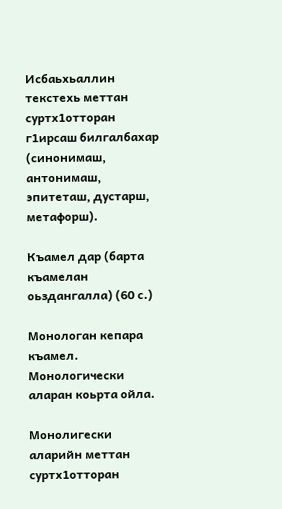Исбаьхьаллин текстехь меттан суртх1отторан г1ирсаш билгалбахар (синонимаш, антонимаш, эпитеташ, дустарш, метафорш).

Къамел дар (барта къамелан оьздангалла) (60 с.)

Монологан кепара къамел. Монологически аларан коьрта ойла.

Монолигески аларийн меттан суртх1отторан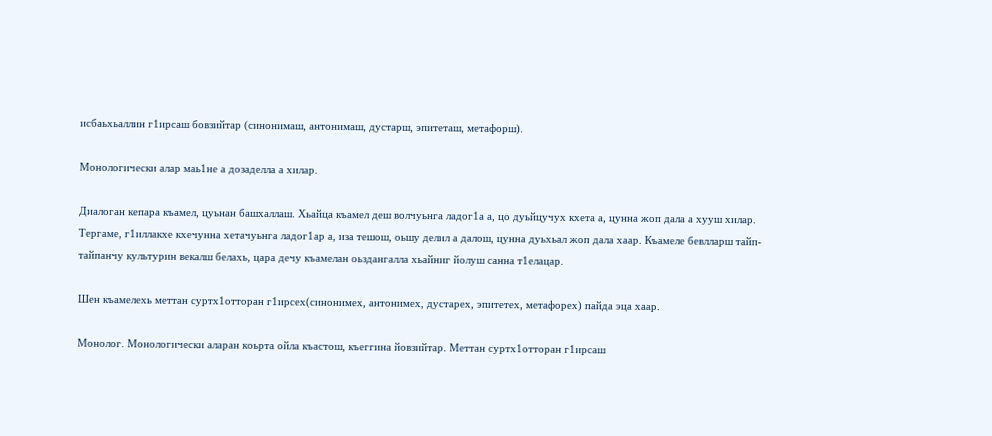исбаьхьаллин г1ирсаш бовзийтар (синонимаш, антонимаш, дустарш, эпитеташ, метафорш).

Монологически алар маь1не а дозаделла а хилар.

Диалоган кепара къамел, цуьнан башхаллаш. Хьайца къамел деш волчуьнга ладог1а а, цо дуьйцучух кхета а, цунна жоп дала а хууш хилар. Тергаме, г1иллакхе кхечунна хетачуьнга ладог1ар а, иза тешош, оьшу делил а далош, цунна дуьхьал жоп дала хаар. Къамеле бевлларш тайп-тайпанчу культурин векалш белахь, цара дечу къамелан оьздангалла хьайниг йолуш санна т1елацар.

Шен къамелехь меттан суртх1отторан г1ирсех(синонимех, антонимех, дустарех, эпитетех, метафорех) пайда эца хаар.

Монолог. Монологически аларан коьрта ойла къастош, къеггина йовзийтар. Меттан суртх1отторан г1ирсаш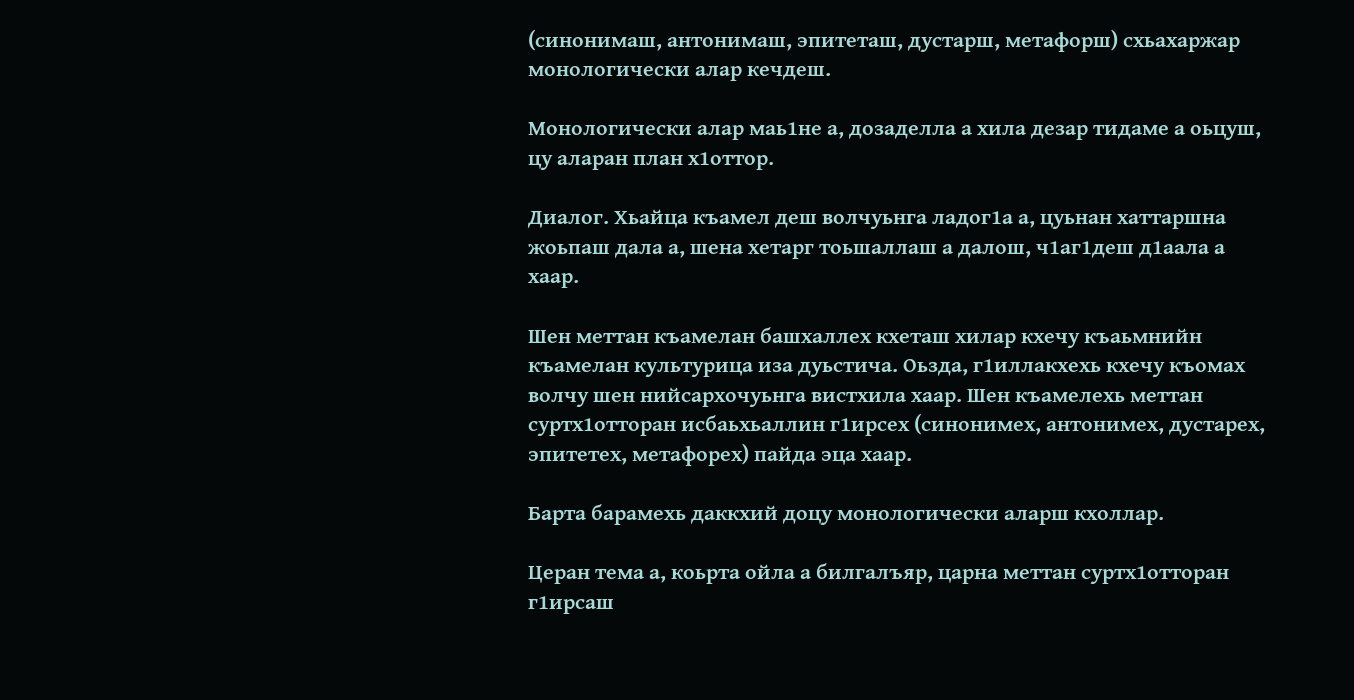(синонимаш, антонимаш, эпитеташ, дустарш, метафорш) схьахаржар монологически алар кечдеш.

Монологически алар маь1не а, дозаделла а хила дезар тидаме а оьцуш, цу аларан план х1оттор.

Диалог. Хьайца къамел деш волчуьнга ладог1а а, цуьнан хаттаршна жоьпаш дала а, шена хетарг тоьшаллаш а далош, ч1аг1деш д1аала а хаар.

Шен меттан къамелан башхаллех кхеташ хилар кхечу къаьмнийн къамелан культурица иза дуьстича. Оьзда, г1иллакхехь кхечу къомах волчу шен нийсархочуьнга вистхила хаар. Шен къамелехь меттан суртх1отторан исбаьхьаллин г1ирсех (синонимех, антонимех, дустарех, эпитетех, метафорех) пайда эца хаар.

Барта барамехь даккхий доцу монологически аларш кхоллар.

Церан тема а, коьрта ойла а билгалъяр, царна меттан суртх1отторан г1ирсаш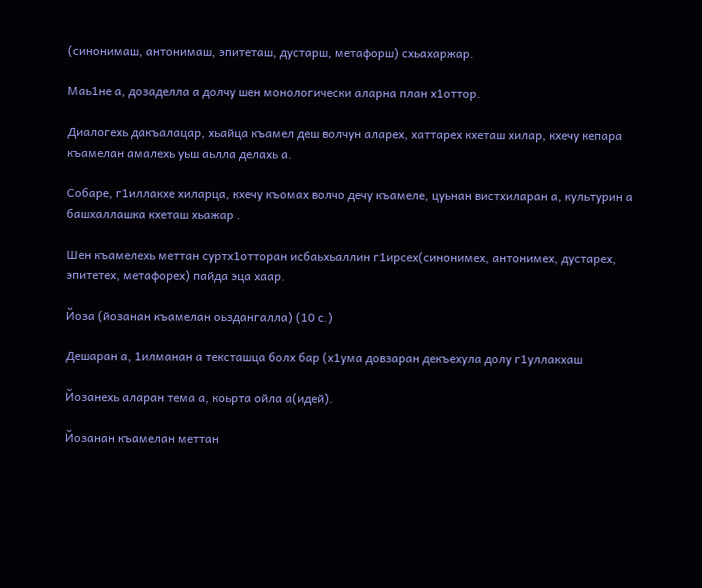(синонимаш, антонимаш, эпитеташ, дустарш, метафорш) схьахаржар.

Маь1не а, дозаделла а долчу шен монологически аларна план х1оттор.

Диалогехь дакъалацар, хьайца къамел деш волчун аларех, хаттарех кхеташ хилар, кхечу кепара къамелан амалехь уьш аьлла делахь а.

Собаре, г1иллакхе хиларца, кхечу къомах волчо дечу къамеле, цуьнан вистхиларан а, культурин а башхаллашка кхеташ хьажар .

Шен къамелехь меттан суртх1отторан исбаьхьаллин г1ирсех(синонимех, антонимех, дустарех, эпитетех, метафорех) пайда эца хаар.

Йоза (йозанан къамелан оьздангалла) (10 с.)

Дешаран а, 1илманан а тексташца болх бар (х1ума довзаран декъехула долу г1уллакхаш

Йозанехь аларан тема а, коьрта ойла а(идей).

Йозанан къамелан меттан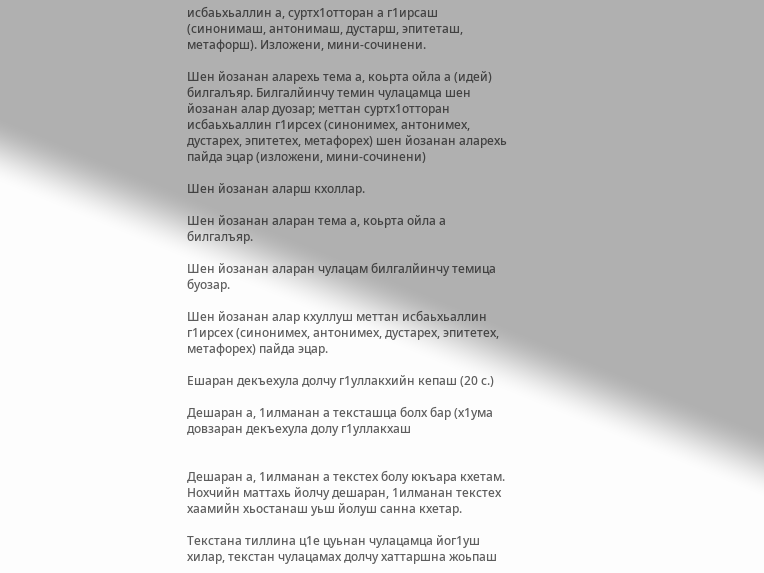исбаьхьаллин а, суртх1отторан а г1ирсаш (синонимаш, антонимаш, дустарш, эпитеташ, метафорш). Изложени, мини-сочинени.

Шен йозанан аларехь тема а, коьрта ойла а (идей) билгалъяр. Билгалйинчу темин чулацамца шен йозанан алар дуозар; меттан суртх1отторан исбаьхьаллин г1ирсех (синонимех, антонимех, дустарех, эпитетех, метафорех) шен йозанан аларехь пайда эцар (изложени, мини-сочинени)

Шен йозанан аларш кхоллар.

Шен йозанан аларан тема а, коьрта ойла а билгалъяр.

Шен йозанан аларан чулацам билгалйинчу темица буозар.

Шен йозанан алар кхуллуш меттан исбаьхьаллин г1ирсех (синонимех, антонимех, дустарех, эпитетех, метафорех) пайда эцар.

Ешаран декъехула долчу г1уллакхийн кепаш (20 с.)

Дешаран а, 1илманан а тексташца болх бар (х1ума довзаран декъехула долу г1уллакхаш


Дешаран а, 1илманан а текстех болу юкъара кхетам. Нохчийн маттахь йолчу дешаран, 1илманан текстех хаамийн хьостанаш уьш йолуш санна кхетар.

Текстана тиллина ц1е цуьнан чулацамца йог1уш хилар, текстан чулацамах долчу хаттаршна жоьпаш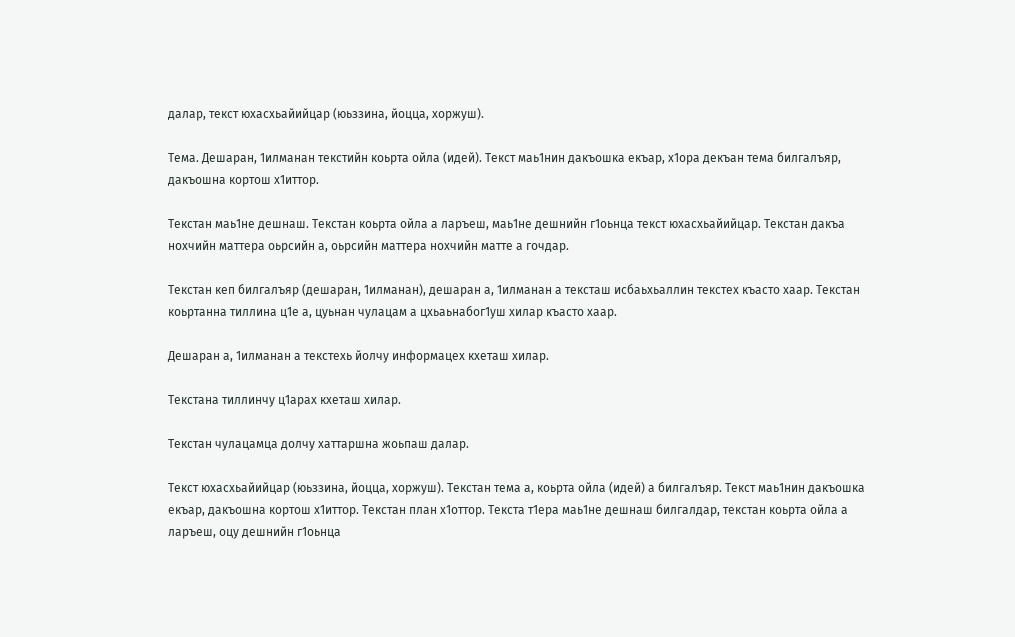далар, текст юхасхьайийцар (юьззина, йоцца, хоржуш).

Тема. Дешаран, 1илманан текстийн коьрта ойла (идей). Текст маь1нин дакъошка екъар, х1ора декъан тема билгалъяр, дакъошна кортош х1иттор.

Текстан маь1не дешнаш. Текстан коьрта ойла а ларъеш, маь1не дешнийн г1оьнца текст юхасхьайийцар. Текстан дакъа нохчийн маттера оьрсийн а, оьрсийн маттера нохчийн матте а гочдар.

Текстан кеп билгалъяр (дешаран, 1илманан), дешаран а, 1илманан а тексташ исбаьхьаллин текстех къасто хаар. Текстан коьртанна тиллина ц1е а, цуьнан чулацам а цхьаьнабог1уш хилар къасто хаар.

Дешаран а, 1илманан а текстехь йолчу информацех кхеташ хилар.

Текстана тиллинчу ц1арах кхеташ хилар.

Текстан чулацамца долчу хаттаршна жоьпаш далар.

Текст юхасхьайийцар (юьззина, йоцца, хоржуш). Текстан тема а, коьрта ойла (идей) а билгалъяр. Текст маь1нин дакъошка екъар, дакъошна кортош х1иттор. Текстан план х1оттор. Текста т1ера маь1не дешнаш билгалдар, текстан коьрта ойла а ларъеш, оцу дешнийн г1оьнца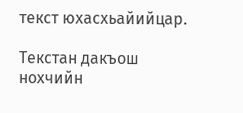текст юхасхьайийцар.

Текстан дакъош нохчийн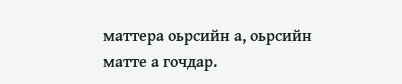маттера оьрсийн а, оьрсийн матте а гочдар.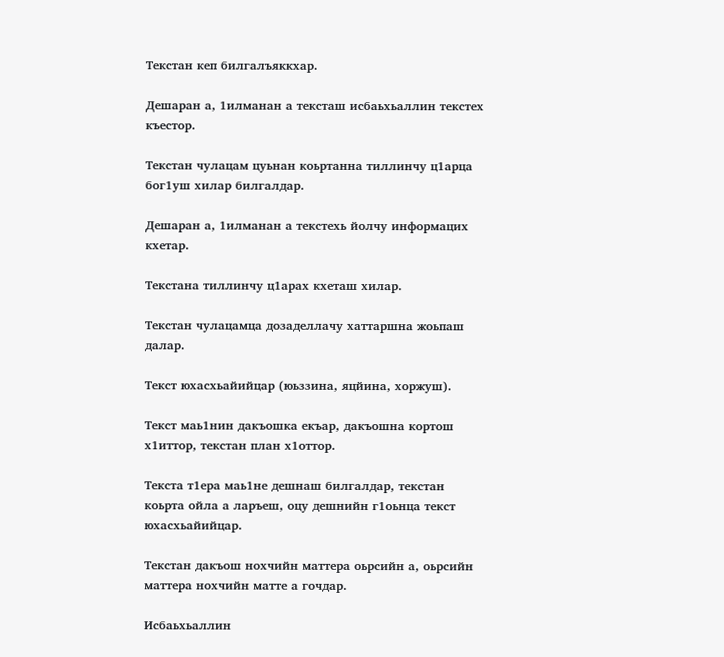Текстан кеп билгалъяккхар.

Дешаран а, 1илманан а тексташ исбаьхьаллин текстех къестор.

Текстан чулацам цуьнан коьртанна тиллинчу ц1арца бог1уш хилар билгалдар.

Дешаран а, 1илманан а текстехь йолчу информацих кхетар.

Текстана тиллинчу ц1арах кхеташ хилар.

Текстан чулацамца дозаделлачу хаттаршна жоьпаш далар.

Текст юхасхьайийцар (юьззина, яцйина, хоржуш).

Текст маь1нин дакъошка екъар, дакъошна кортош х1иттор, текстан план х1оттор.

Текста т1ера маь1не дешнаш билгалдар, текстан коьрта ойла а ларъеш, оцу дешнийн г1оьнца текст юхасхьайийцар.

Текстан дакъош нохчийн маттера оьрсийн а, оьрсийн маттера нохчийн матте а гочдар.

Исбаьхьаллин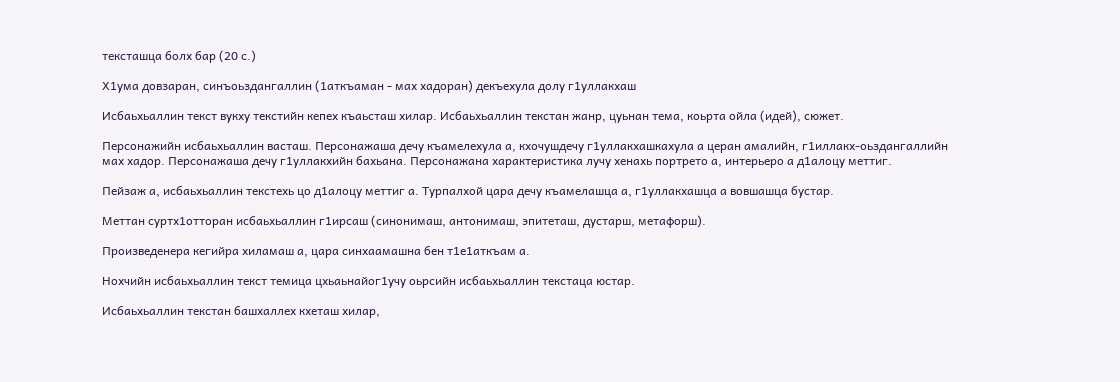тексташца болх бар (20 с.)

Х1ума довзаран, синъоьздангаллин (1аткъаман - мах хадоран) декъехула долу г1уллакхаш

Исбаьхьаллин текст вукху текстийн кепех къаьсташ хилар. Исбаьхьаллин текстан жанр, цуьнан тема, коьрта ойла (идей), сюжет.

Персонажийн исбаьхьаллин васташ. Персонажаша дечу къамелехула а, кхочушдечу г1уллакхашкахула а церан амалийн, г1иллакх-оьздангаллийн мах хадор. Персонажаша дечу г1уллакхийн бахьана. Персонажана характеристика лучу хенахь портрето а, интерьеро а д1алоцу меттиг.

Пейзаж а, исбаьхьаллин текстехь цо д1алоцу меттиг а. Турпалхой цара дечу къамелашца а, г1уллакхашца а вовшашца бустар.

Меттан суртх1отторан исбаьхьаллин г1ирсаш (синонимаш, антонимаш, эпитеташ, дустарш, метафорш).

Произведенера кегийра хиламаш а, цара синхаамашна бен т1е1аткъам а.

Нохчийн исбаьхьаллин текст темица цхьаьнайог1учу оьрсийн исбаьхьаллин текстаца юстар.

Исбаьхьаллин текстан башхаллех кхеташ хилар,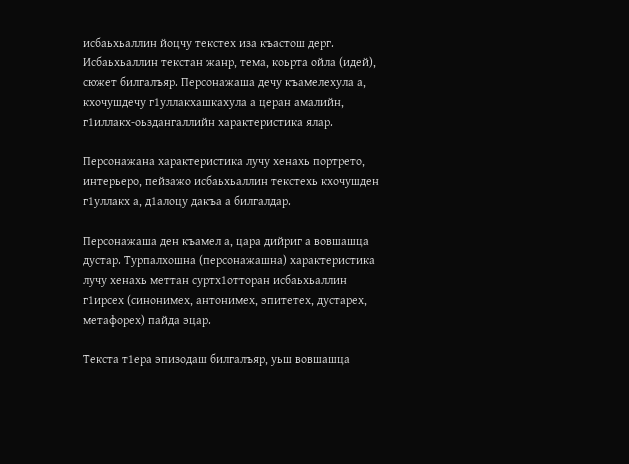исбаьхьаллин йоцчу текстех иза къастош дерг. Исбаьхьаллин текстан жанр, тема, коьрта ойла (идей), сюжет билгалъяр. Персонажаша дечу къамелехула а, кхочушдечу г1уллакхашкахула а церан амалийн, г1иллакх-оьздангаллийн характеристика ялар.

Персонажана характеристика лучу хенахь портрето, интерьеро, пейзажо исбаьхьаллин текстехь кхочушден г1уллакх а, д1алоцу дакъа а билгалдар.

Персонажаша ден къамел а, цара дийриг а вовшашца дустар. Турпалхошна (персонажашна) характеристика лучу хенахь меттан суртх1отторан исбаьхьаллин г1ирсех (синонимех, антонимех, эпитетех, дустарех, метафорех) пайда эцар.

Текста т1ера эпизодаш билгалъяр, уьш вовшашца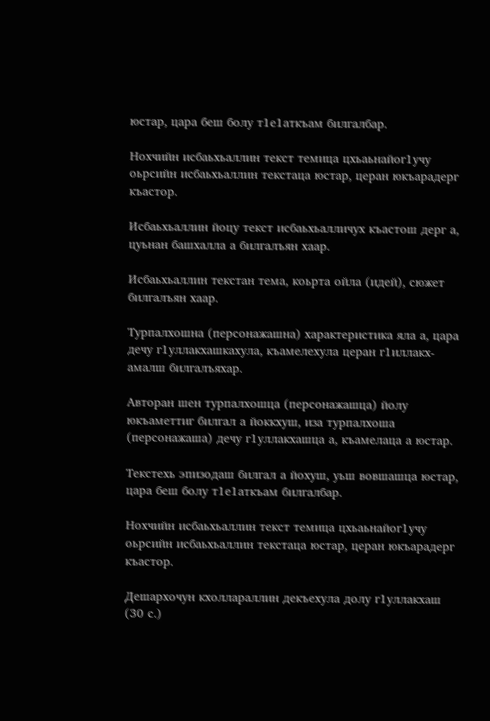юстар, цара беш болу т1е1аткъам билгалбар.

Нохчийн исбаьхьаллин текст темица цхьаьнайог1учу оьрсийн исбаьхьаллин текстаца юстар, церан юкъарадерг къастор.

Исбаьхьаллин йоцу текст исбаьхьалличух къастош дерг а, цуьнан башхалла а билгалъян хаар.

Исбаьхьаллин текстан тема, коьрта ойла (идей), сюжет билгалъян хаар.

Турпалхошна (персонажашна) характеристика яла а, цара дечу г1уллакхашкахула, къамелехула церан г1иллакх-амалш билгалъяхар.

Авторан шен турпалхошца (персонажашца) йолу юкъаметтиг билгал а йоккхуш, иза турпалхоша (персонажаша) дечу г1уллакхашца а, къамелаца а юстар.

Текстехь эпизодаш билгал а йохуш, уьш вовшашца юстар, цара беш болу т1е1аткъам билгалбар.

Нохчийн исбаьхьаллин текст темица цхьаьнайог1учу оьрсийн исбаьхьаллин текстаца юстар, церан юкъарадерг къастор.

Дешархочун кхоллараллин декъехула долу г1уллакхаш (30 с.)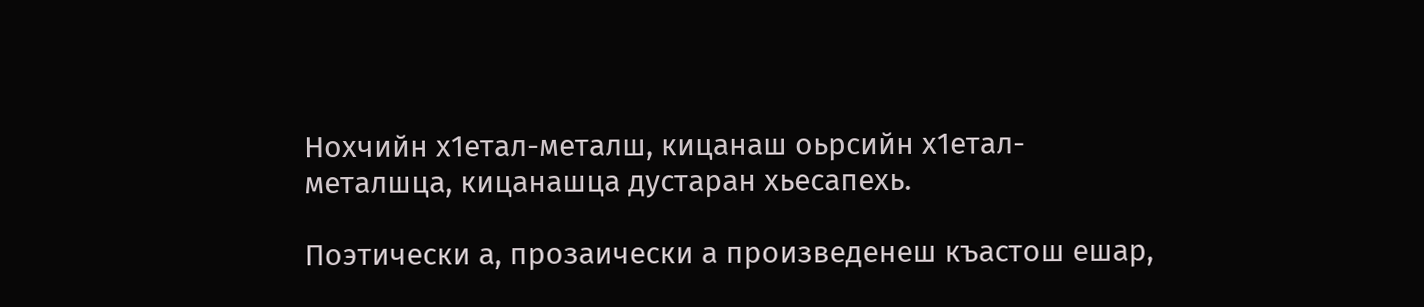Нохчийн х1етал-металш, кицанаш оьрсийн х1етал-металшца, кицанашца дустаран хьесапехь.

Поэтически а, прозаически а произведенеш къастош ешар,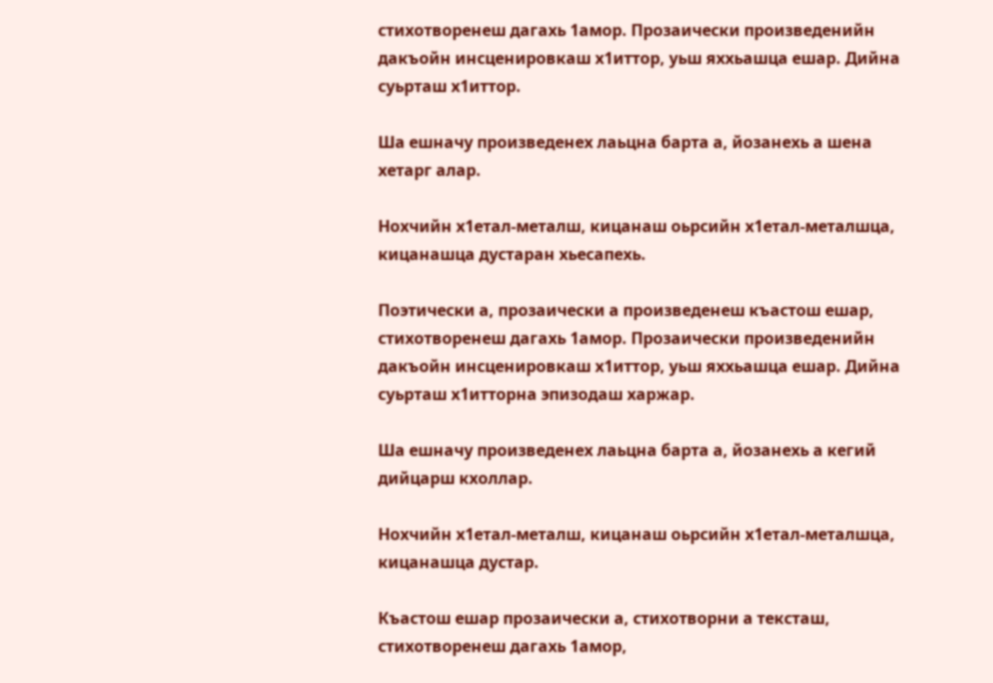стихотворенеш дагахь 1амор. Прозаически произведенийн дакъойн инсценировкаш х1иттор, уьш яххьашца ешар. Дийна суьрташ х1иттор.

Ша ешначу произведенех лаьцна барта а, йозанехь а шена хетарг алар.

Нохчийн х1етал-металш, кицанаш оьрсийн х1етал-металшца, кицанашца дустаран хьесапехь.

Поэтически а, прозаически а произведенеш къастош ешар, стихотворенеш дагахь 1амор. Прозаически произведенийн дакъойн инсценировкаш х1иттор, уьш яххьашца ешар. Дийна суьрташ х1итторна эпизодаш харжар.

Ша ешначу произведенех лаьцна барта а, йозанехь а кегий дийцарш кхоллар.

Нохчийн х1етал-металш, кицанаш оьрсийн х1етал-металшца, кицанашца дустар.

Къастош ешар прозаически а, стихотворни а тексташ, стихотворенеш дагахь 1амор,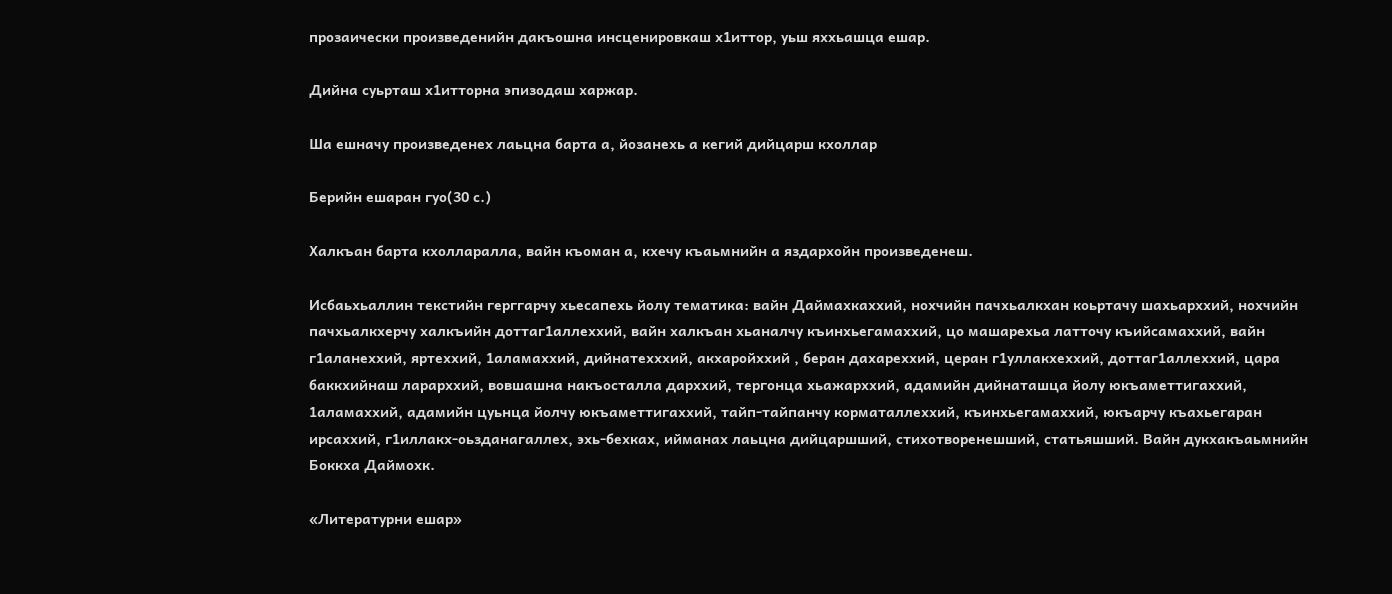прозаически произведенийн дакъошна инсценировкаш х1иттор, уьш яххьашца ешар.

Дийна суьрташ х1итторна эпизодаш харжар.

Ша ешначу произведенех лаьцна барта а, йозанехь а кегий дийцарш кхоллар

Берийн ешаран гуо(30 с.)

Халкъан барта кхолларалла, вайн къоман а, кхечу къаьмнийн а яздархойн произведенеш.

Исбаьхьаллин текстийн герггарчу хьесапехь йолу тематика: вайн Даймахкаххий, нохчийн пачхьалкхан коьртачу шахьарххий, нохчийн пачхьалкхерчу халкъийн доттаг1аллеххий, вайн халкъан хьаналчу къинхьегамаххий, цо машарехьа латточу къийсамаххий, вайн г1аланеххий, яртеххий, 1аламаххий, дийнатехххий, акхаройххий , беран дахареххий, церан г1уллакхеххий, доттаг1аллеххий, цара баккхийнаш ларарххий, вовшашна накъосталла дарххий, тергонца хьажарххий, адамийн дийнаташца йолу юкъаметтигаххий, 1аламаххий, адамийн цуьнца йолчу юкъаметтигаххий, тайп-тайпанчу корматаллеххий, къинхьегамаххий, юкъарчу къахьегаран ирсаххий, г1иллакх-оьзданагаллех, эхь-бехках, ийманах лаьцна дийцаршший, стихотворенешший, статьяшший. Вайн дукхакъаьмнийн Боккха Даймохк.

«Литературни ешар»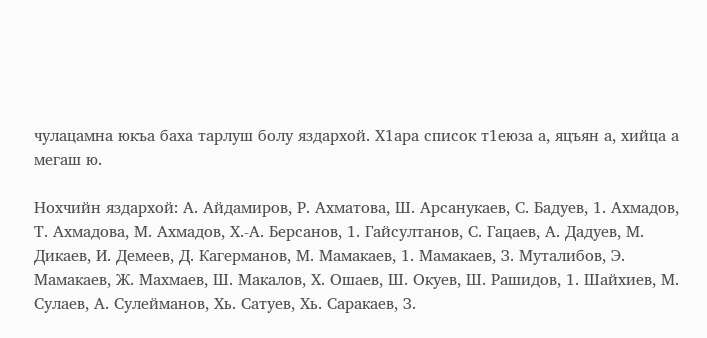чулацамна юкъа баха тарлуш болу яздархой. Х1ара список т1еюза а, яцъян а, хийца а мегаш ю.

Нохчийн яздархой: А. Айдамиров, Р. Ахматова, Ш. Арсанукаев, С. Бадуев, 1. Ахмадов, Т. Ахмадова, М. Ахмадов, Х.-А. Берсанов, 1. Гайсултанов, С. Гацаев, А. Дадуев, М. Дикаев, И. Демеев, Д. Кагерманов, М. Мамакаев, 1. Мамакаев, З. Муталибов, Э. Мамакаев, Ж. Махмаев, Ш. Макалов, Х. Ошаев, Ш. Окуев, Ш. Рашидов, 1. Шайхиев, М. Сулаев, А. Сулейманов, Хь. Сатуев, Хь. Саракаев, З.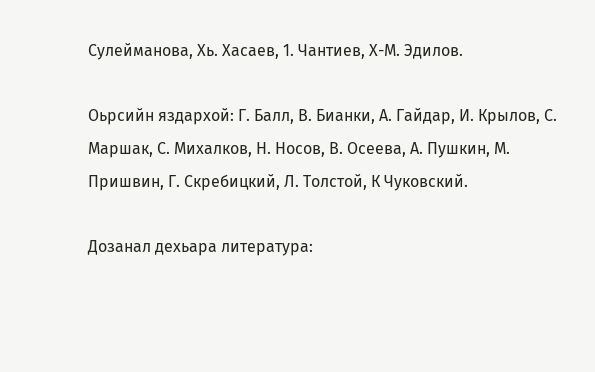Сулейманова, Хь. Хасаев, 1. Чантиев, Х-М. Эдилов.

Оьрсийн яздархой: Г. Балл, В. Бианки, А. Гайдар, И. Крылов, С. Маршак, С. Михалков, Н. Носов, В. Осеева, А. Пушкин, М. Пришвин, Г. Скребицкий, Л. Толстой, К Чуковский.

Дозанал дехьара литература: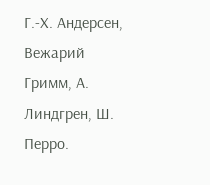Г.-Х. Андерсен, Вежарий Гримм, А. Линдгрен, Ш. Перро.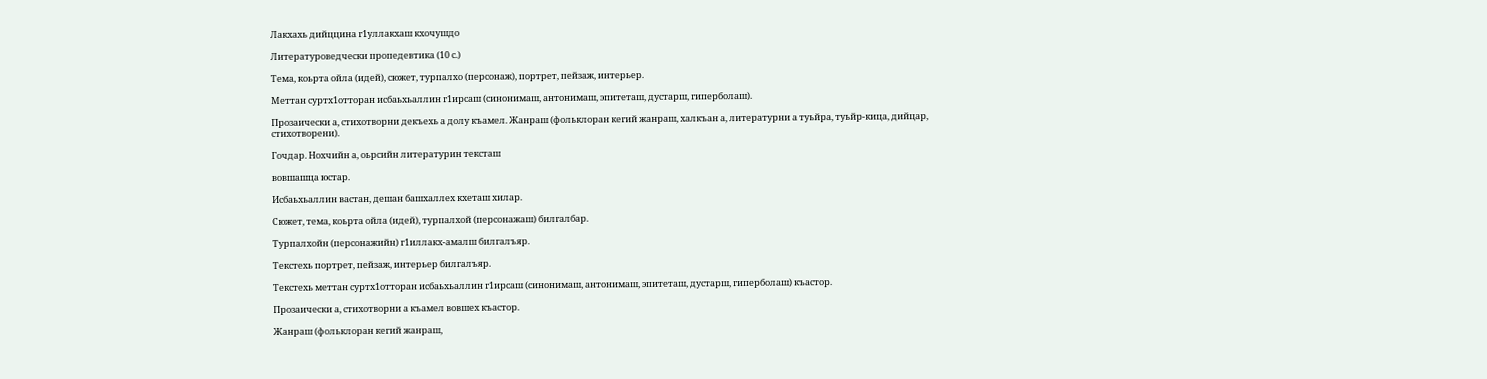Лакхахь дийццина г1уллакхаш кхочушдо

Литературоведчески пропедевтика (10 с.)

Тема, коьрта ойла (идей), сюжет, турпалхо (персонаж), портрет, пейзаж, интерьер.

Меттан суртх1отторан исбаьхьаллин г1ирсаш (синонимаш, антонимаш, эпитеташ, дустарш, гиперболаш).

Прозаически а, стихотворни декъехь а долу къамел. Жанраш (фольклоран кегий жанраш, халкъан а, литературни а туьйра, туьйр-кица, дийцар, стихотворени).

Гочдар. Нохчийн а, оьрсийн литературин тексташ

вовшашца юстар.

Исбаьхьаллин вастан, дешан башхаллех кхеташ хилар.

Сюжет, тема, коьрта ойла (идей), турпалхой (персонажаш) билгалбар.

Турпалхойн (персонажийн) г1иллакх-амалш билгалъяр.

Текстехь портрет, пейзаж, интерьер билгалъяр.

Текстехь меттан суртх1отторан исбаьхьаллин г1ирсаш (синонимаш, антонимаш, эпитеташ, дустарш, гиперболаш) къастор.

Прозаически а, стихотворни а къамел вовшех къастор.

Жанраш (фольклоран кегий жанраш,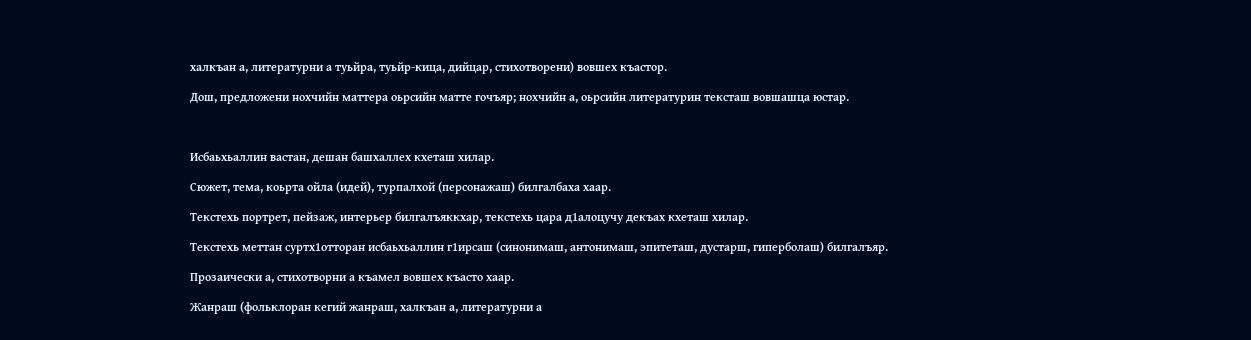халкъан а, литературни а туьйра, туьйр-кица, дийцар, стихотворени) вовшех къастор.

Дош, предложени нохчийн маттера оьрсийн матте гочъяр; нохчийн а, оьрсийн литературин тексташ вовшашца юстар.



Исбаьхьаллин вастан, дешан башхаллех кхеташ хилар.

Сюжет, тема, коьрта ойла (идей), турпалхой (персонажаш) билгалбаха хаар.

Текстехь портрет, пейзаж, интерьер билгалъяккхар, текстехь цара д1алоцучу декъах кхеташ хилар.

Текстехь меттан суртх1отторан исбаьхьаллин г1ирсаш (синонимаш, антонимаш, эпитеташ, дустарш, гиперболаш) билгалъяр.

Прозаически а, стихотворни а къамел вовшех къасто хаар.

Жанраш (фольклоран кегий жанраш, халкъан а, литературни а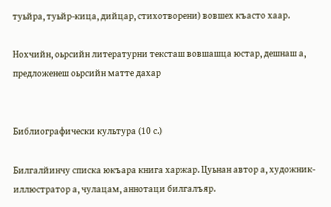туьйра, туьйр-кица, дийцар, стихотворени) вовшех къасто хаар.

Нохчийн, оьрсийн литературни тексташ вовшашца юстар, дешнаш а, предложенеш оьрсийн матте дахар


Библиографически культура (10 с.)

Билгалйинчу списка юкъара книга харжар. Цуьнан автор а, художник-иллюстратор а, чулацам, аннотаци билгалъяр.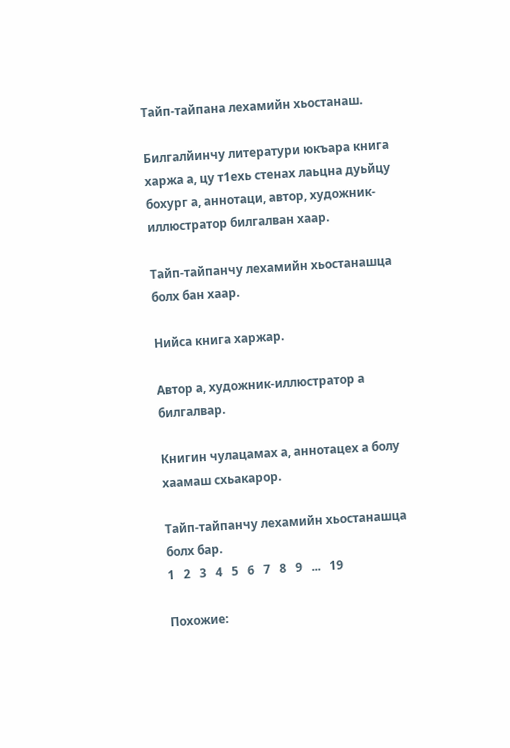Тайп-тайпана лехамийн хьостанаш.

Билгалйинчу литератури юкъара книга харжа а, цу т1ехь стенах лаьцна дуьйцу бохург а, аннотаци, автор, художник-иллюстратор билгалван хаар.

Тайп-тайпанчу лехамийн хьостанашца болх бан хаар.

Нийса книга харжар.

Автор а, художник-иллюстратор а билгалвар.

Книгин чулацамах а, аннотацех а болу хаамаш схьакарор.

Тайп-тайпанчу лехамийн хьостанашца болх бар.
1   2   3   4   5   6   7   8   9   ...   19

Похожие: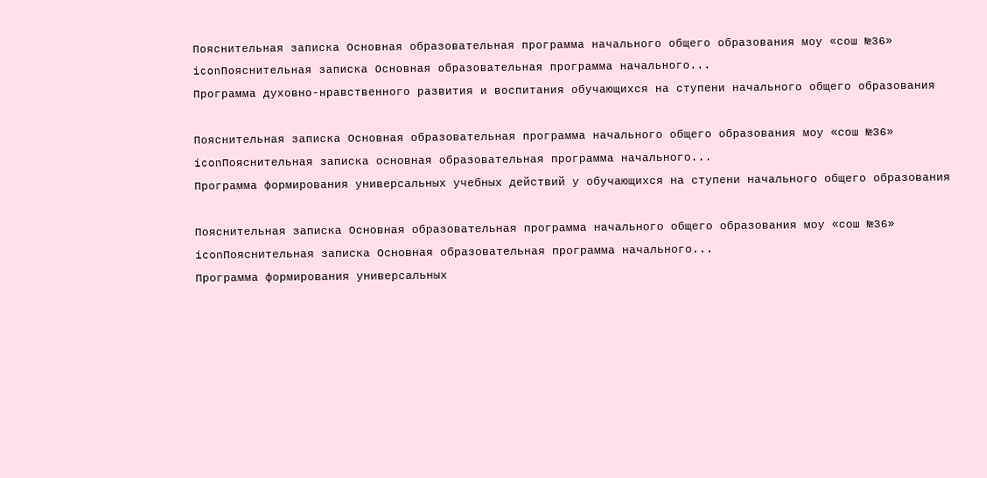Пояснительная записка Основная образовательная программа начального общего образования моу «сош №36» iconПояснительная записка Основная образовательная программа начального...
Программа духовно-нравственного развития и воспитания обучающихся на ступени начального общего образования

Пояснительная записка Основная образовательная программа начального общего образования моу «сош №36» iconПояснительная записка основная образовательная программа начального...
Программа формирования универсальных учебных действий у обучающихся на ступени начального общего образования

Пояснительная записка Основная образовательная программа начального общего образования моу «сош №36» iconПояснительная записка Основная образовательная программа начального...
Программа формирования универсальных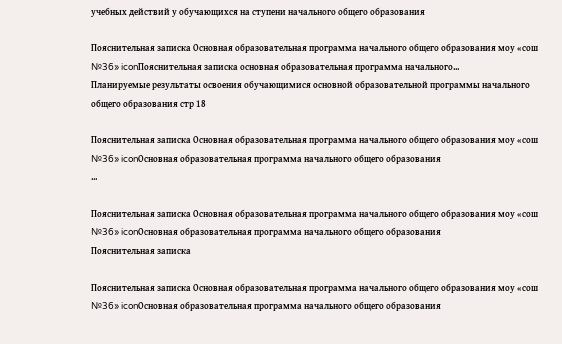учебных действий у обучающихся на ступени начального общего образования

Пояснительная записка Основная образовательная программа начального общего образования моу «сош №36» iconПояснительная записка основная образовательная программа начального...
Планируемые результаты освоения обучающимися основной образовательной программы начального общего образования стр 18

Пояснительная записка Основная образовательная программа начального общего образования моу «сош №36» iconОсновная образовательная программа начального общего образования
...

Пояснительная записка Основная образовательная программа начального общего образования моу «сош №36» iconОсновная образовательная программа начального общего образования
Пояснительная записка

Пояснительная записка Основная образовательная программа начального общего образования моу «сош №36» iconОсновная образовательная программа начального общего образования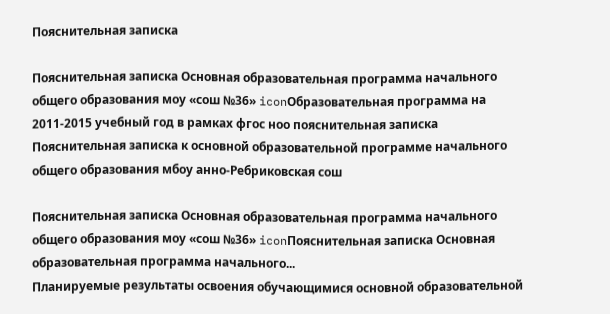Пояснительная записка

Пояснительная записка Основная образовательная программа начального общего образования моу «сош №36» iconОбразовательная программа на 2011-2015 учебный год в рамках фгос ноо пояснительная записка
Пояснительная записка к основной образовательной программе начального общего образования мбоу анно-Ребриковская сош

Пояснительная записка Основная образовательная программа начального общего образования моу «сош №36» iconПояснительная записка Основная образовательная программа начального...
Планируемые результаты освоения обучающимися основной образовательной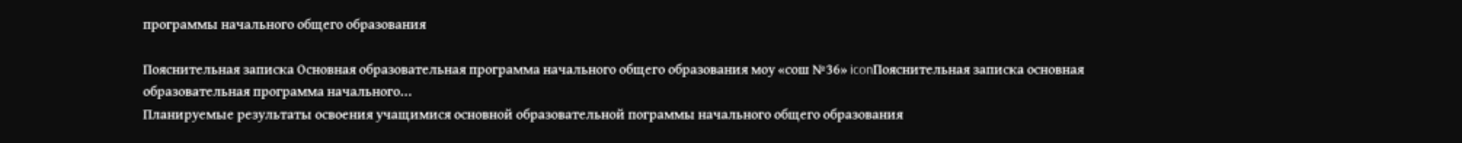программы начального общего образования

Пояснительная записка Основная образовательная программа начального общего образования моу «сош №36» iconПояснительная записка основная образовательная программа начального...
Планируемые результаты освоения учащимися основной образовательной пограммы начального общего образования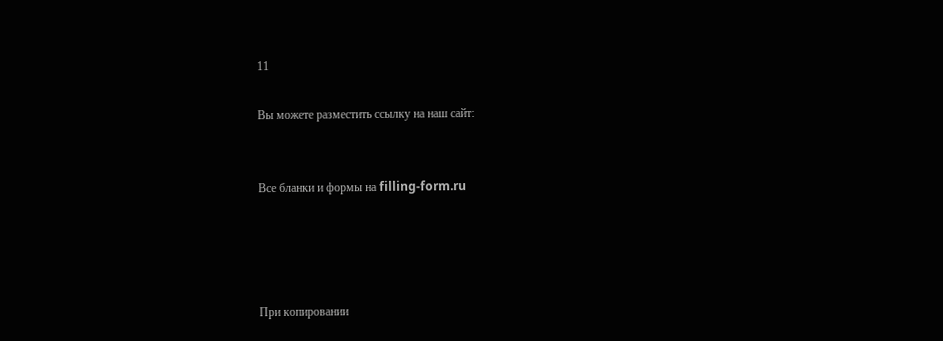11

Вы можете разместить ссылку на наш сайт:


Все бланки и формы на filling-form.ru




При копировании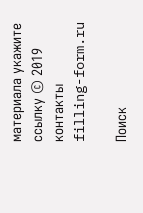материала укажите ссылку © 2019
контакты
filling-form.ru

Поиск